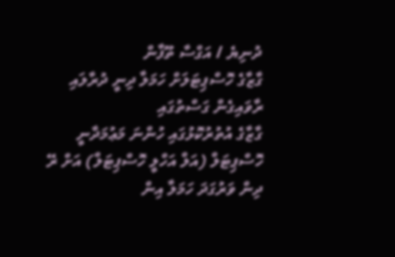ދުނިޔެ / އަގްސާ ތޫފާން
ގާޒާގެ ހޮސްޕިޓަލަށް ހަމަލާ ދިނީ ދުރާލައި ރާވައިގެން ގަސްތުގައި
ގާޒާގެ އުތުރުކޮޅުގައި ހުންނަ މަޢުމަދާނީ ހޮސްޕިޓަލް (އަލް އަހްލީ ހޮސްޕިޓަލް) އަށް ރޭ ދިން ވަރުގަދަ ހަމަލާ އިން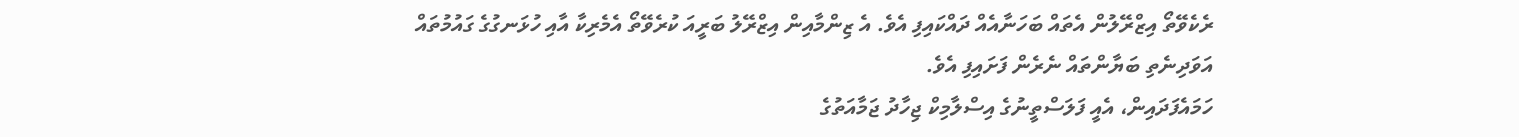ރެކެވޭތޯ އިޒްރޭލުން އެތައް ބަހަނާއެއް ދައްކައިފި އެވެ. އެ ޒިންމާއިން އިޒްރޭލު ބަރީއަ ކުރެވޭތޯ އެމެރިކާ އާއި ހުޅަނގުގެ ގައުމުތައް އަވަދިނެތި ބަޔާންތައް ނެރެން ފަށައިފި އެވެ.
ހަމައެފަދައިން، އެއީ ފަލަސްތީނުގެ އިސްލާމިކް ޖިހާދު ޖަމާއަތުގެ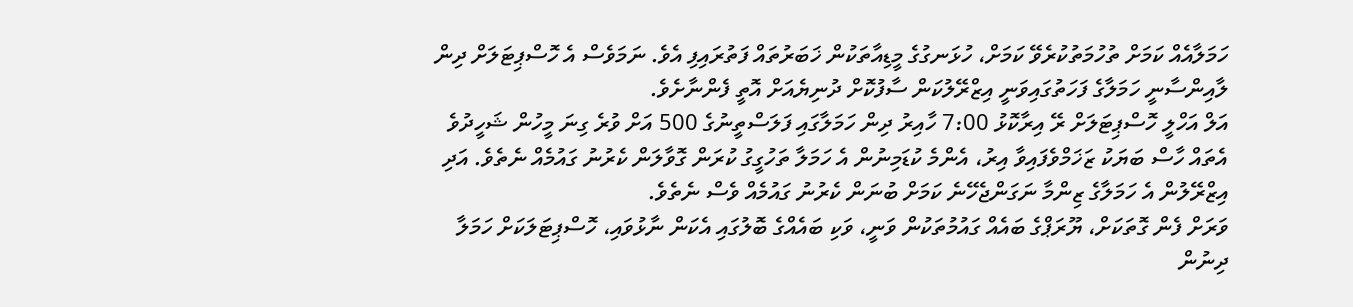ހަމަލާއެއް ކަމަށް ތުހުމަތުކުރެވޭ ކަމަށް، ހުޅަނގުގެ މީޑިއާތަކުން ޚަބަރުތައް ފަތުރައިފި އެވެ. ނަމަވެސް އެ ހޮސްޕިޓަލަށް ދިން ލާއިންސާނީ ހަމަލާގެ ފަހަތުގައިވަނީ އިޒްރޭލުކަން ސާފުކޮށް ދުނިޔެއަށް އޮތީ ފެންނާށެވެ.
އަލް އަހްލީ ހޮސްޕިޓަލަށް ރޭ އިރާކޮޅު 7:00 ހާއިރު ދިން ހަމަލާގައި ފަލަސްތީނުގެ 500 އަށް ވުރެ ގިނަ މީހުން ޝަހީދުވެ އެތައް ހާސް ބަޔަކު ޒަޚަމްވެފައިވާ އިރު، އެންމެ ކުޑަމިނުން އެ ހަމަލާ ތަހުގީގު ކުރަން ގޮވާލަން ކެރުނު ގައުމެއް ނެތެވެ. އަދި އިޒްރޭލުން އެ ހަމަލާގެ ޒިންމާ ނަގަންޖެހޭނެ ކަމަށް ބުނަން ކެރުނު ގައުމެއް ވެސް ނެތެވެ.
ވަރަށް ފެން ގޮތަކަށް، ޔޫރަޕްގެ ބައެއް ގައުމުތަކުން ވަނީ، ވަކި ބައެއްގެ ބޮލުގައި އެކަން ނާޅުވައި، ހޮސްޕިޓަލަކަށް ހަމަލާ ދިނުން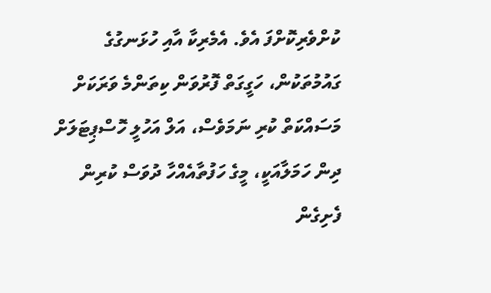ކުށްވެރިކޮށްފަ އެވެ. އެމެރިކާ އާއި ހުޅަނގުގެ ގައުމުތަކުން، ހަގީގަތް ފޮރުވަން ކިތަންމެ ވަރަކަށް މަސައްކަތް ކުރި ނަމަވެސް، އަލް އަހުލީ ހޮސްޕިޓަލަށް ދިން ހަމަލާއަކީ، މީގެ ހަފުތާއެއްހާ ދުވަސް ކުރިން ފެށިގެން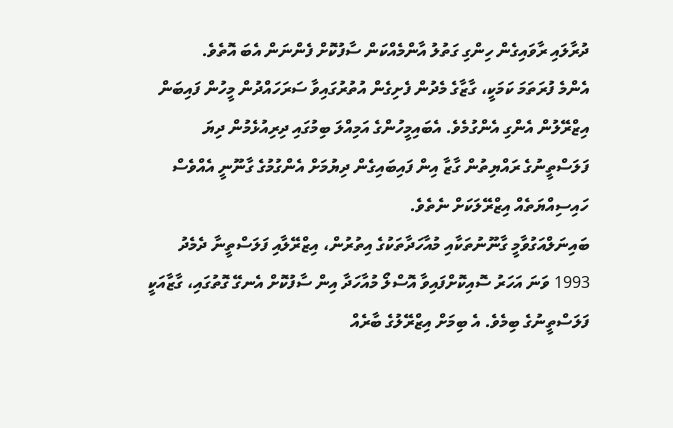ދުރާލައި ރާވައިގެން ހިންގި ގަތުލު އާންމެއްކަން ސާފުކޮށް ފެންނަން އެބަ އޮތެވެ.
އެންމެ ފުރަތަމަ ކަމަކީ، ގާޒާގެ މެދުން ފެށިގެން އުތުރުގައިވާ ސަރަހައްދުން މީހުން ފައިބަން އިޒްރޭލުން އެންގި އެންގުމެވެ. އެބައިމީހުންގެ އަމިއްލަ ބިމުގައި ދިރިއުޅެމުން ދިޔަ ފަލަސްތީނުގެ ރައްޔިތުން ގާޒާ އިން ފައިބައިގެން ދިޔުމަށް އެންގުމުގެ ގާނޫނީ އެއްވެސް ހައިސިއްޔަތެއް އިޒްރޭލަކަށް ނެތެވެ.
ބައިނަލްއަގުވާމީ ގާނޫނުތަކާއި މުއާހަދާތަކުގެ އިތުރުން، އިޒްރޭލާއި ފަލަސްތީނާ ދެމެދު 1993 ވަނަ އަހަރު ސޮއިކޮށްފައިވާ އޮސްލޯ މުއާހަދާ އިން ސާފުކޮށް އެނގޭ ގޮތުގައި، ގާޒާއަކީ ފަލަސްތީނުގެ ބިމެވެ. އެ ބިމަށް އިޒްރޭލުގެ ބާރެއް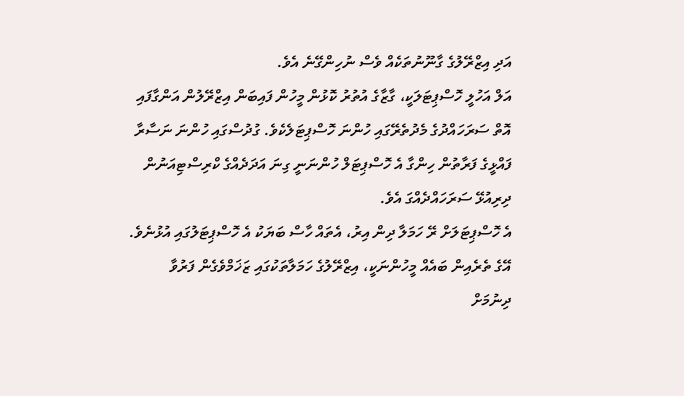އަދި އިޒްރޭލުގެ ގާނޫނުތަކެއް ވެސް ނުހިންގޭނެ އެވެ.
އަލް އަހުލީ ހޮސްޕިޓަލަކީ، ގާޒާގެ އުތުރު ކޮޅުން މީހުން ފައިބަން އިޒްރޭލުން އަންގާފައި އޮތް ސަރަހައްދުގެ މެދުތެރޭގައި ހުންނަ ހޮސްޕިޓަލެކެވެ. ގުދުސްގައި ހުންނަ ނަސާރާ ފައްޅީގެ ފަރާތުން ހިންގާ އެ ހޮސްޕިޓަލް ހުންނަނީ ގިނަ އަދަދެއްގެ ކްރިސްޓިއަނުން ދިރިއުޅޭ ސަރަހައްދެއްގަ އެވެ.
އެ ހޮސްޕިޓަލަށް ރޭ ހަމަލާ ދިން އިރު، އެތައް ހާސް ބަޔަކު އެ ހޮސްޕިޓަލުގައި އުޅުނެވެ. އޭގެ ތެރެއިން ބައެއް މީހުންނަކީ، އިޒްރޭލުގެ ހަމަލާތަކުގައި ޒަޚަމްވެގެން ފަރުވާ ދިނުމަށް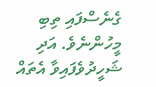ގެނެސްފައި ތިބި މީހުންނެވެ. އަދި ޝަހީދުވެފައިވާ އެތައް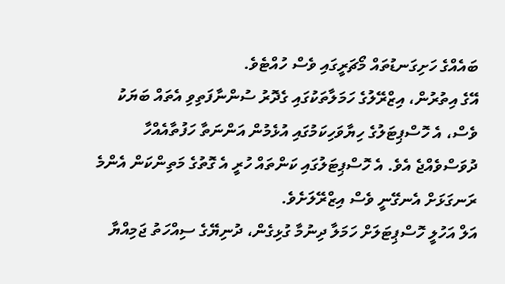ބައެއްގެ ހަށިގަނޑުތައް މޯޗަރީގައި ވެސް ހުއްޓެވެ.
އޭގެ އިތުރުން، އިޒްރޭލުގެ ހަމަލާތަކުގައި ގެދޮރު ސުންނާފަތިވި އެތައް ބަޔަކު ވެސް، އެ ހޮސްޕިޓަލުގެ ހިޔާވަހިކަމުގައި އުޅެމުން އަންނަތާ ހަފުތާއެއްހާ ދުވަސްވެއްޖެ އެވެ. އެ ހޮސްޕިޓަލުގައި ކަންތައް ހުރީ އެ ގޮތުގެ މަތިންކަން އެންމެ ރަނގަޅަށް އެނގޭނީ ވެސް އިޒްރޭލަށެވެ.
އަލް އަހުލީ ހޮސްޕިޓަލަށް ހަމަލާ ދިނުމާ ގުޅިގެން، ދުނިޔޭގެ ސިއްހަތު ޖަމިއްޔާ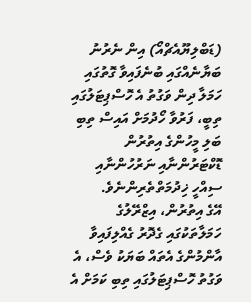(ޑަބްލިޔޫއެޗްއޯ) އިން ނެރުނު ބަޔާނެއްގައި ބުނެފައިވާ ގޮތުގައި ހަމަލާ ދިން ވަގުތު އެ ހޮސްޕިޓަލުގައި ތިބީ، ފަރުވާ ހޯދުމަށް އައިސް ތިބި ބަލި މީހުންގެ އިތުރުން ޑޮކްޓަރުންނާއި ނަރުހުންނާއި ސިއްހީ ޚިދުމަތްތެރިންނެވެ.
އޭގެ އިތުރުން، އިޒްރޭލުގެ ހަމަލާތަކުގައި ގެދޮރު ގެއްލިފައިވާ އާންމުންގެ އެތައް ބަޔަކު ވެސް، އެ ވަގުތު ހޮސްޕިޓަލުގައި ތިބި ކަމަށް އެ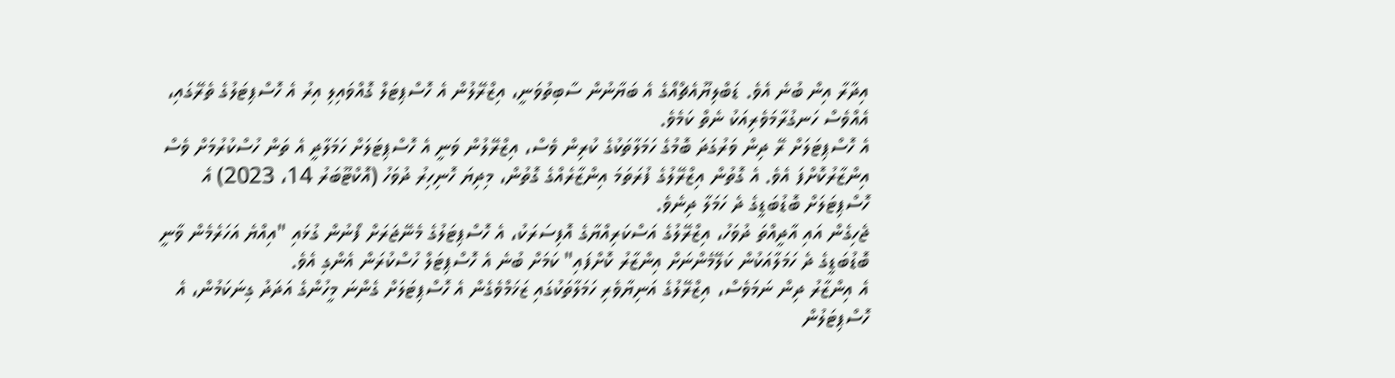އިދާރާ އިން ބުނެ އެވެ. ޑަބްލިޔޫއެޗްއޯގެ އެ ބަޔާނުން ސާބިތުވަނީ، އިޒްރޭލުން އެ ހޮސްޕިޓަލް ގޮއްވައިލި އިރު އެ ހޮސްޕިޓަލުގެ ތެރޭގައި، އެއްވެސް ހަނގުރާމަވެރިއަކު ނެތް ކަމެވެ.
އެ ހޮސްޕިޓަލަށް ރޭ ދިން ވަރުގަދަ ބޮމުގެ ހަމަލާތަކުގެ ކުރިން ވެސް، އިޒްރޭލުން ވަނީ އެ ހޮސްޕިޓަލަށް ހަމަލާދީ އެ ތަން ހުސްކުރުމަށް ވެސް އިންޒާރުކޮށްފަ އެވެ. އެ ގޮތުން އިޒްރޭލުގެ ފުރަތަމަ އިންޒާރެއްގެ ގޮތުން، މިދިޔަ ހޮނިހިރު ދުވަހު (އޮކްޓޫބަރު 14، 2023) އެ ހޮސްޕިޓަލަށް ބޮޑުބަޑީގެ ދެ ހަމަލާ ދިނެވެ.
ޖެހިގެން އައި އާދީއްތަ ދުވަހު، އިޒްރޭލުގެ އަސްކަރިއްޔާގެ އޮފިސަރަކު، އެ ހޮސްޕިޓަލުގެ މެނޭޖަރަށް ފޯނުން ގުޅައި "އިއްޔެ އަހަރެމެން ވާނީ ބޮޑުބަޑީގެ ދެ ހަމަލާއަކުން ކަލޭމެންނަށް އިންޒާރު ކޮށްފައި" ކަމަށް ބުނެ އެ ހޮސްޕިޓަލް ހުސްކުރަން އެންގި އެވެ.
އެ އިންޒާރު ދިން ނަމަވެސް، އިޒްރޭލުގެ އަނިޔާވެރި ހަމަލާތަކުގައި ޒަޚަމްވެގެން އެ ހޮސްޕިޓަލަށް ގެންނަ މީހުންގެ އަދަދު ގިނަކަމުން، އެ ހޮސްޕިޓަލުން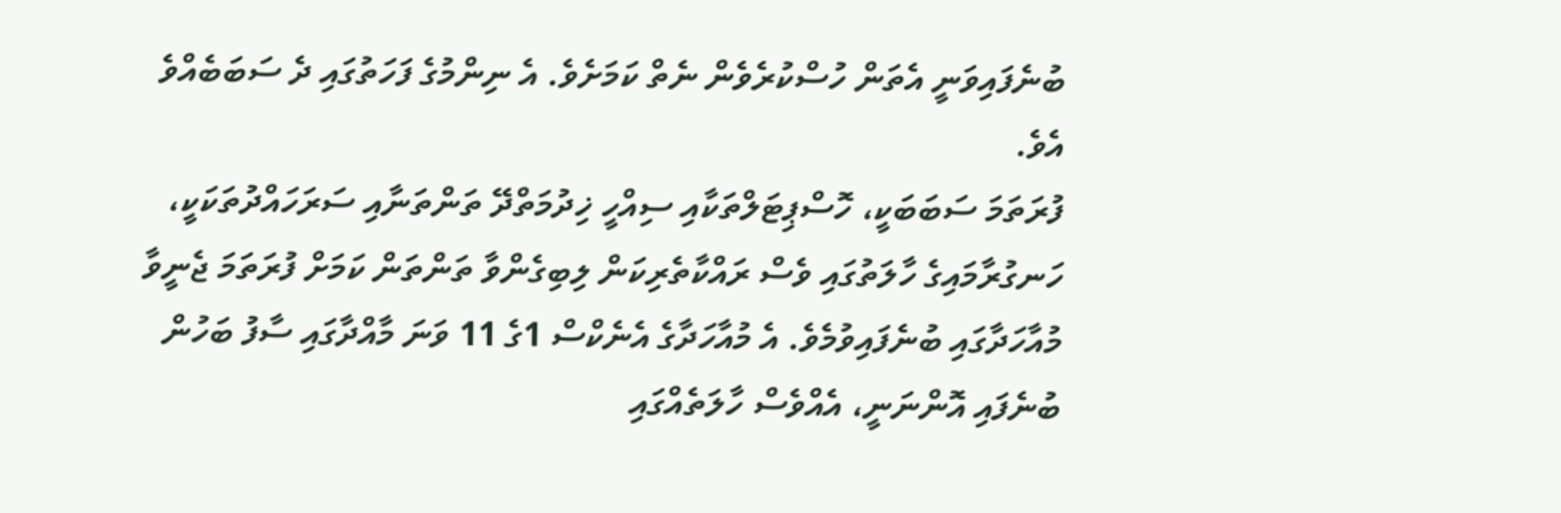ބުނެފައިވަނީ އެތަން ހުސްކުރެވެން ނެތް ކަމަށެވެ. އެ ނިންމުގެ ފަހަތުގައި ދެ ސަބަބެއްވެ އެވެ.
ފުރަތަމަ ސަބަބަކީ، ހޮސްޕިޓަލްތަކާއި ސިއްހީ ޚިދުމަތްދޭ ތަންތަނާއި ސަރަހައްދުތަކަކީ، ހަނގުރާމައިގެ ހާލަތުގައި ވެސް ރައްކާތެރިކަން ލިބިގެންވާ ތަންތަން ކަމަށް ފުރަތަމަ ޖެނީވާ މުއާހަދާގައި ބުނެފައިވުމެވެ. އެ މުއާހަދާގެ އެނެކްސް 1ގެ 11 ވަނަ މާއްދާގައި ސާފު ބަހުން ބުނެފައި އޮންނަނީ، އެއްވެސް ހާލަތެއްގައި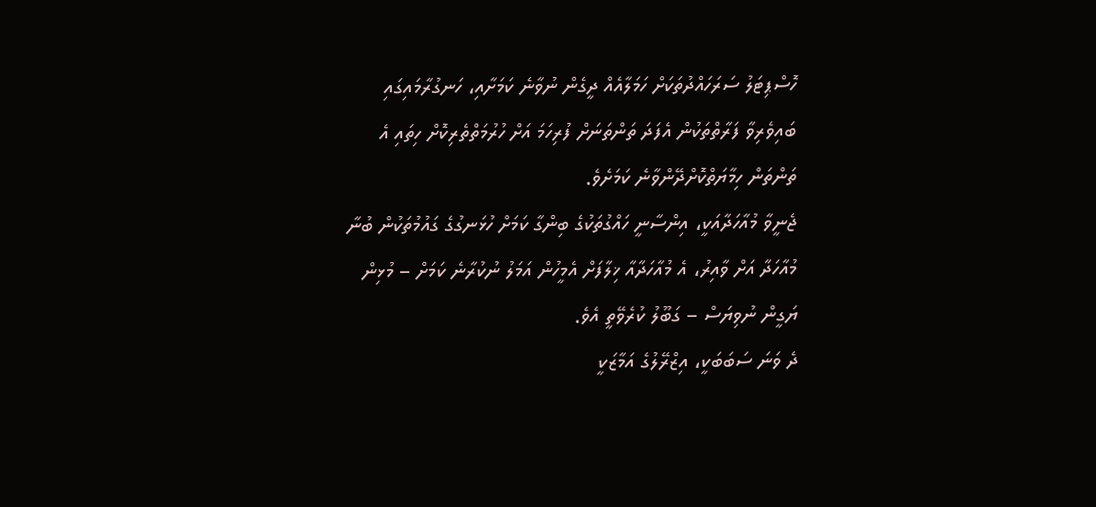ހޮސްޕިޓަލު ސަރަހައްދުތަކަށް ހަމަލާއެއް ދީގެން ނުވާނެ ކަމަށާއި، ހަނގުރާމައިގައި ބައިވެރިވާ ފަރާތްތަކުން އެފަދަ ތަންތަނަށް ފުރިހަމަ އަށް ހުރުމަތްތެރިކޮށް ހިތައި އެ ތަންތަން ހިމާޔަތްކޮށްދޭންވާނެ ކަމަށެވެ.
ޖެނީވާ މުއާހަދާއަކީ، އިންސާނީ ހައްގުތަކުގެ ބިންގާ ކަމަށް ހުޅަނގުގެ ގައުމުތަކުން ބުނާ މުއާހަދާ އަށް ވާއިރު، އެ މުއާހަދާއާ ޚިލާފަށް އެމީހުން އަމަލު ނުކުރާނެ ކަމަށް – މުޅިން ޔަގީން ނުވިޔަސް – ގަބޫލު ކުރެވޭތީ އެވެ.
ދެ ވަނަ ސަބަބަކީ، އިޒްރޭލުގެ އަމާޒަކީ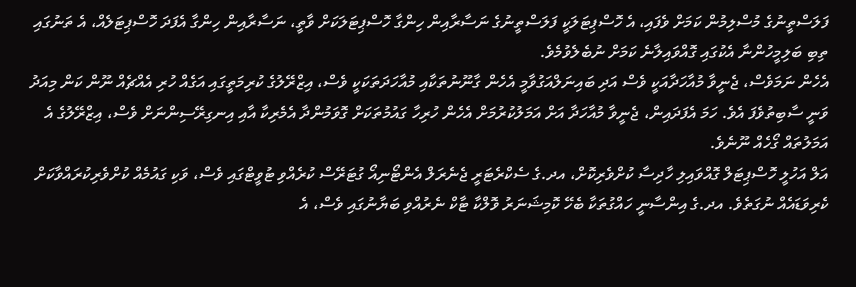ފަލަސްތީނުގެ މުސްލިމުން ކަމަށް ވެފައި، އެ ހޮސްޕިޓަލަކީ ފަލަސްތީނުގެ ނަސާރާއިން ހިންގާ ހޮސްޕިޓަލަކަށް ވާތީ، ނަސާރާއިން ހިންގާ އެފަދަ ހޮސްޕިޓަލެއް، އެ ތަނުގައި ތިބި ބަލިމީހުންނާ އެކުގައި ގޮއްވައިލާނެ ކަމަށް ނުބެލެވުމެވެ.
އެހެން ނަމަވެސް، ޖެނީވާ މުއާހަދާއަކީ ވެސް އަދި ބައިނަލްއަގުވާމީ އެހެން ގާނޫނުތަކާއި މުއާހަދަތަކަކީ ވެސް، އިޒްރޭލުގެ ކުރިމަތީގައި އަގެއް ހުރި އެއްޗެއް ނޫން ކަން މިއަދު ވަނީ ސާބިތުވެފަ އެވެ. ހަމަ އެފަދައިން، ޖެނީވާ މުއާހަދާ އަށް އަމަލުކުރުމަށް އެހެން ހުރިހާ ގައުމުތަކަށް ގޮވަމުންދާ އެމެރިކާ އާއި އިނގިރޭސިންނަށް ވެސް، އިޒްރޭލުގެ އެ އަމަލުތައް ގޯހެއް ނޫނެވެ.
އަލް އަހުލީ ހޮސްޕިޓަލް ގޮއްވައިލި ހާދިސާ ކުށްވެރިކޮށް، އދ.ގެ ސެކްރެޓަރީ ޖެނެރަލް އެންޓޯނިއޯ ގުޓަރޭސް ކުރެއްވި ޓުވީޓްގައި ވެސް، ވަކި ގައުމެއް ކުށްވެރިކުރައްވާކަށް ކެރިވަޑައެއް ނުގަތެވެ. އދ.ގެ އިންސާނީ ހައްގުތަކާ ބެހޭ ކޮމިޝަނަރު ވޮލްކާ ޓާކް ނެރުއްވި ބަޔާނުގައި ވެސް، އެ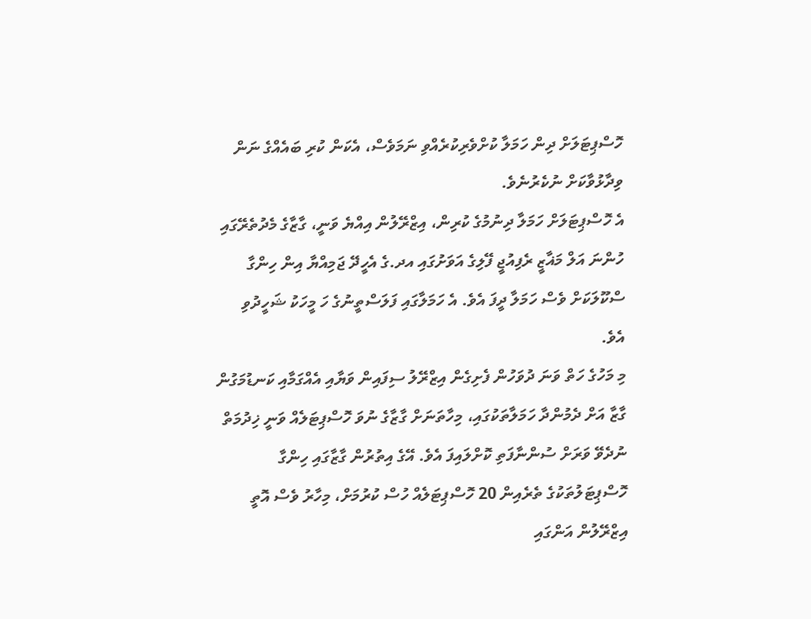ހޮސްޕިޓަލަށް ދިން ހަމަލާ ކުށްވެރިކުރެއްވި ނަމަވެސް، އެކަން ކުރި ބައެއްގެ ނަން ވިދާޅުވާކަށް ނުކެރުނެވެ.
އެ ހޮސްޕިޓަލަށް ހަމަލާ ދިނުމުގެ ކުރިން، އިޒްރޭލުން އިއްޔެ ވަނީ، ގާޒާގެ މެދުތެރޭގައި ހުންނަ އަލް މަޣާޒީ ރެފިއުޖީ ފޭލިގެ އަވަށުގައި އދ.ގެ އެހީދޭ ޖަމިއްޔާ އިން ހިންގާ ސްކޫލަކަށް ވެސް ހަމަލާ ދީފަ އެވެ. އެ ހަމަލާގައި ފަލަސްތީނުގެ ހަ މީހަކު ޝަހީދުވި އެވެ.
މި މަހުގެ ހަތް ވަނަ ދުވަހުން ފެށިގެން އިޒްރޭލު ސިފައިން ވަޔާއި އެއްގަމާއި ކަނޑުމަގުން ގާޒާ އަށް ދެމުންދާ ހަމަލާތަކުގައި، މިހާތަނަށް ގާޒާގެ ނުވަ ހޮސްޕިޓަލެއް ވަނީ ޚިދުމަތް ނުދެވޭ ވަރަށް ސުންނާފަތި ކޮށްލައިފަ އެވެ. އޭގެ އިތުރުން ގާޒާގައި ހިންގާ ހޮސްޕިޓަލުތަކުގެ ތެރެއިން 20 ހޮސްޕިޓަލެއް ހުސް ކުރުމަށް، މިހާރު ވެސް އޮތީ އިޒްރޭލުން އަންގައި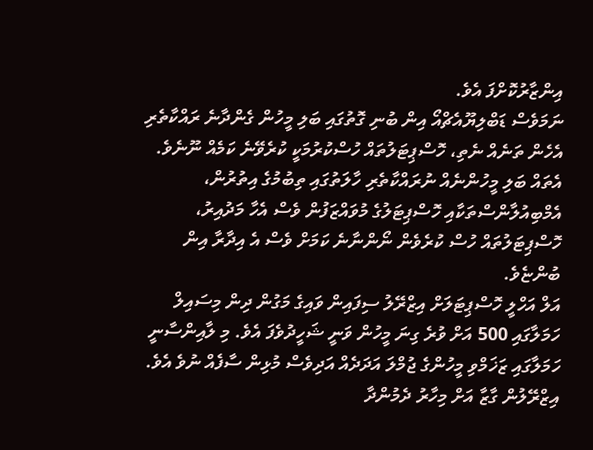އިންޒާރުކޮށްފަ އެވެ.
ނަމަވެސް ޑަބްލިޔޫއެޗްއޯ އިން ބުނި ގޮތުގައި ބަލި މީހުން ގެންދާނެ ރައްކާތެރި އެހެން ތަނެއް ނެތި، ހޮސްޕިޓަލުތައް ހުސްކުރުމަކީ ކުރެވޭނެ ކަމެއް ނޫނެވެ. އެތައް ބަލި މީހުންނެއް ނުރައްކާތެރި ހާލަތުގައި ތިބުމުގެ އިތުރުން، އެމްބިއުލާންސްތަކާއި ހޮސްޕިޓަލުގެ މުވައްޒަފުން ވެސް އެހާ މަދުއިރު، ހޮސްޕިޓަލުތައް ހުސް ކުރެވެން ނޯންނާނެ ކަމަށް ވެސް އެ އިދާރާ އިން ބުންޏެވެ.
އަލް އަހްލީ ހޮސްޕިޓަލަށް އިޒްރޭލު ސިފައިން ވައިގެ މަގުން ދިން މިސައިލް ހަމަލާގައި 500 އަށް ވުރެ ގިނަ މީހުން ވަނީ ޝަހީދުވެފަ އެވެ. މި ލާއިންސާނީ ހަމަލާގައި ޒަޚަމްވި މީހުންގެ ޖުމްލަ އަދަދެއް އަދިވެސް މުޅިން ސާފެއް ނުވެ އެވެ.
އިޒްރޭލުން ގާޒާ އަށް މިހާރު ދެމުންދާ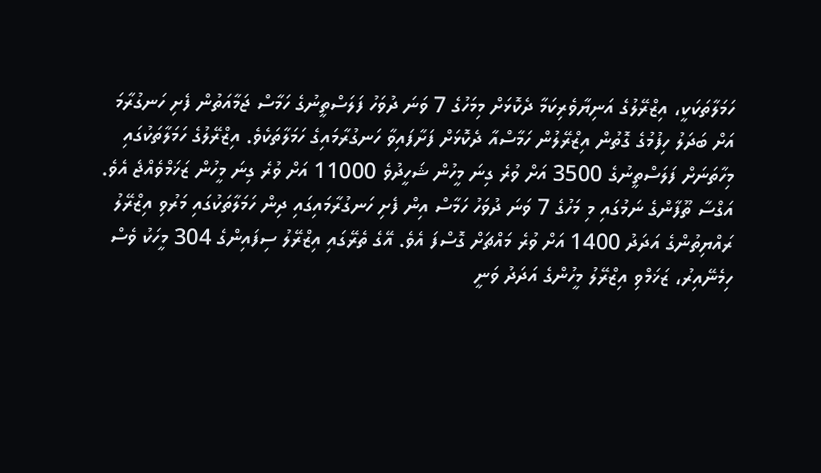ހަމަލާތަކަކީ، އިޒްރޭލުގެ އަނިޔާވެރިކަމާ ދެކޮޅަށް މިމަހުގެ 7 ވަނަ ދުވަހު ފަލަސްތީނުގެ ހަމާސް ޖަމާއަތުން ފެށި ހަނގުރާމަ އަށް ބަދަލު ހިފުމުގެ ގޮތުން އިޒްރޭލުން ހަމާސްއާ ދެކޮޅަށް ފަށާފައިވާ ހަނގުރާމައިގެ ހަމަލާތަކެވެ. އިޒްރޭލުގެ ހަމަލާތަކުގައި މިހާތަނަށް ފަލަސްތީނުގެ 3500 އަށް ވުރެ ގިނަ މީހުން ޝަހީދުވެ 11000 އަށް ވުރެ ގިނަ މީހުން ޒަޚަމްވެއްޖެ އެވެ.
އަގްސާ ތޫފާންގެ ނަމުގައި މި މަހުގެ 7 ވަނަ ދުވަހު ހަމާސް އިން ފެށި ހަނގުރާމައިގައި ދިން ހަމަލާތަކުގައި މަރުވި އިޒްރޭލު ރައްޔިތުންގެ އަދަދު 1400 އަށް ވުރެ މައްޗަށް ގޮސްފަ އެވެ. އޭގެ ތެރޭގައި އިޒްރޭލު ސިފައިންގެ 304 މީހަކު ވެސް ހިމެނޭއިރު، ޒަޚަމްވި އިޒްރޭލު މީހުންގެ އަދަދު ވަނީ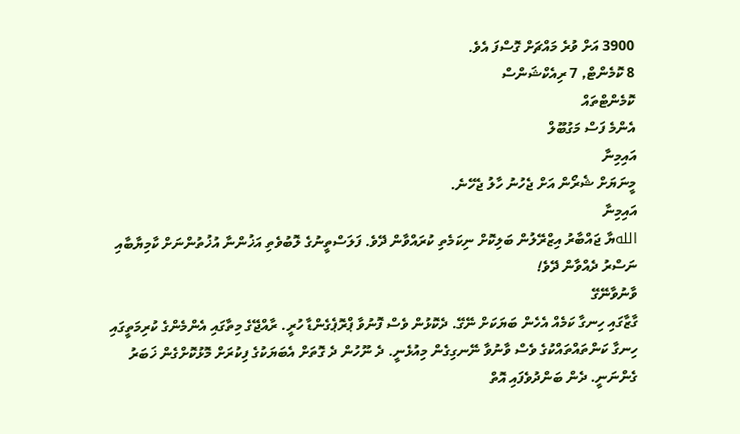3900 އަށް ވުރެ މައްޗަށް ގޮސްފަ އެވެ.
8 ކޮމެންޓް, 7 ރިއެކްޝަންސް
ކޮމެންޓްތައް
އެންމެ ފަސް މަގުބޫލް
އައިމިނާ
މީނަޔަށް ޝެރޯން އަށް ޖެހުނު ހާލު ޖެހޭނެ.
އައިމިނާ
اللهޔާ ޖައްބާރު އިޒްރޭލުން ބަލިކޮށް ނިކަމެތި ކުރައްވާން ދޭވެ. ފަލަސްތީނުގެ ލޮބުވެތި އަޚުންނާ އުޚުތުންނަށް ކާމިޔާބާއި ނަސްރު ދެއްވާން ދޭވެ!
ވާނުވާނޭގޭ
ގާޒާގައި ހިނގާ ކަމެއް އެހެން ބަޔަކަށް ނޭގޭ. ދެކޮޅުން ވެސް ފޮނުވާ ޕްރޮޕެގެންޑާ ހުރީ. ރާއްޖޭގެ މިތާގައި އެންމެންގެ ކުރިމަތީގައި ހިނގާ ކަންތައްތައްކުގެ ވެސް ވާނުވާ ނޭނގިގެން މިއުޅެނީ. ދެ ނޫހުން ދެ ގޮތަށް އެބަޔަކުގެ ފިކުރަށް މޮޅުކޮށްގެން ޚަބަރު ގެންނަނީ. ދެން ބަންދުވެފައި އޮތް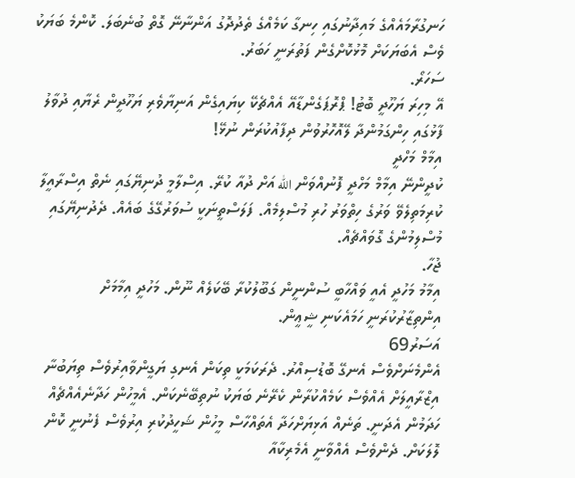ހަނގުރާމައެއްގެ މައިދާނުގައި ހިނގާ ކަމެއްގެ ތެދުދޮގު އަންނާނޭ ގޮތް ބުނެބަލަ. ކޮންމެ ބަޔަކު ވެސް އެބަޔަކަށް މޮޅުކޮށްގެން ފަތުރަނީ ހަބަރު.
ސަހަރޯ.
އޭ މިހިރަ ޔަހޫދީ ބޮޓު! ޕްރޮޕަގެންޑާއޭ އެއްޗެކޭ ކިޔައިގެން އަނިޔާވެރި ޔަހޫދީން ރެޔާއި ދުވާލު ފާޅުގައި ހިންގަމުންދާ ލޭއޮހޮރުވުން ދިފާއުކުރަން ނުޅޭ!
އިމާމް މަހްދީ
ކުދީންނޭ އިމާމް މަހްދީ ފޮނުއްވަން الله އަށް ދުއާ ކުރޭ. އިސްލާމީ ދުނިޔޭގައި ނެތް އިސްރާއީލާ ކުރިމަތިލެވޭ ވަރުގެ ހިތްވަރު ހުރި މުސްލިމެއް. ފަލަސްތީނަކީ ސުވަރުގޭގެ ބައެއް. ދެދުނިޔޭގައި މުސްލިމުންގެ ގޮވައްޗެއް.
ޖުހާ.
އިމާމު މަހުދީ އެއީ ވައްހާބީ ސުންނީން ގަބޫލުކުރާ ބޭކަލެއް ނޫން. މަހުދީ އިމާމަށް އިންތިޒާރުކުރަނީ ހަމައެކަނި ޝީޢީން.
އަސަރު69
އެންމެނަށްވެސް އެނގޭ ބޮޑުސިއްރު. ދެރަކަމަކީ ތިކަން އެނގި ޔަގީންވާއިރުވެސް ތިޔަބުނާ އިޒްރާއީލަށް އެއްވެސް ކަމެއްކުރާން ކެރޭނެ ބަޔަކު ނުތިބޭނެކަން. އެމީހުން ހަދާނެއެއްޗެއް ހަދަމުން އެދަނީ. ތަނެއް އަޅިޔަށްހަދާ އެތައްހާސް މީހުން ޝަހީދުކުރި އިރުވެސް ފެނުނީ ކޮން ލޮލަކަށް. ދެންވެސް އެއްވާނީ އެމެރިކާއާ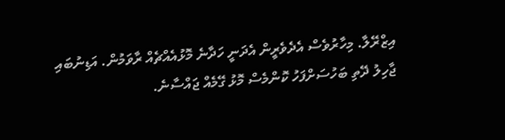އިޒްރޭލާ. މިހާރުވެސް އެދެވެރީން އެދަނީ ހަދާނެ މޮޅުއެއްޗެއް ރާވަމުން. އަޑިނުބައި ޖާހިލު ދޭތި ބަހުސަށްފަހު ކޮންމެސް މޮޅު ގޭމެއް ޖައްސާނެ.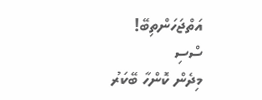އަތްޖަހަންތިބޭ!
ސްސި
މިދެން ކޮންހާ ބޭކަރު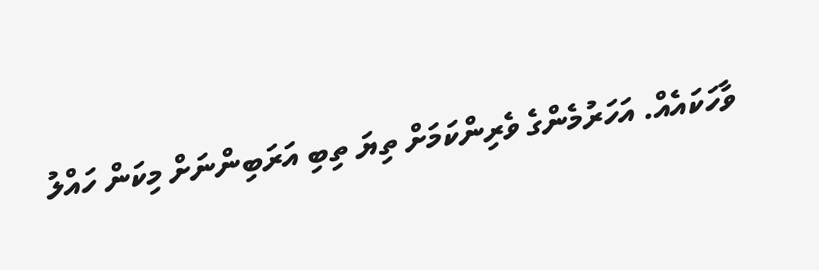ވާހަކައެއް. އަހަރުމެންގެ ވެރިންކަމަށް ތިޔަ ތިބި އަރަބިންނަށް މިކަން ހައްލު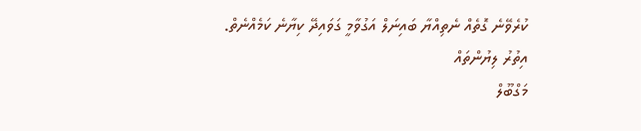ކުރެވޭނެ ގޮތެއް ނެތިއްޔާ ބައިނަލް އަގުވާމީ ގަވައިދޭ ކިޔާނެ ކަމެއްނެތް.
އިތުރު ލިޔުންތައް
މަގްބޫލް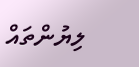ލިޔުންތައް